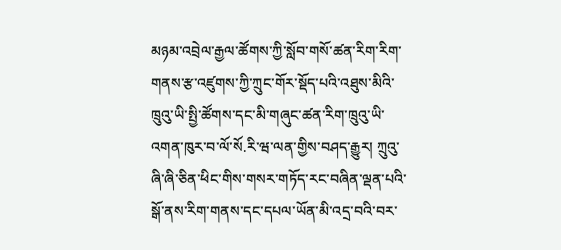མཉམ་འབྲེལ་རྒྱལ་ཚོགས་ཀྱི་སློབ་གསོ་ཚན་རིག་རིག་གནས་རྩ་འཛུགས་ཀྱི་ཀྲུང་གོར་སྡོད་པའི་འཐུས་མིའི་ཁྲུའུ་ཡི་སྤྱི་ཚོགས་དང་མི་གཞུང་ཚན་རིག་ཁྲུའུ་ཡི་འགན་ཁུར་བ་ལོ་སོ.རི་ཝ་ལན་གྱིས་བཤད་རྒྱུར། ཀྲུའུ་ཞི་ཞི་ཅིན་ཕིང་གིས་གསར་གཏོད་རང་བཞིན་ལྡན་པའི་སྒོ་ནས་རིག་གནས་དང་དཔལ་ཡོན་མི་འདྲ་བའི་བར་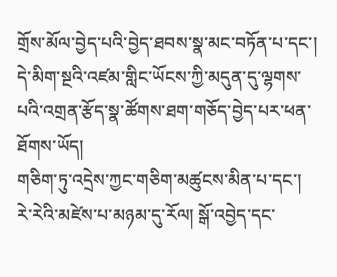གྲོས་མོལ་བྱེད་པའི་བྱེད་ཐབས་སྣ་མང་བཏོན་པ་དང་། དེ་མིག་སྔའི་འཛམ་གླིང་ཡོངས་ཀྱི་མདུན་དུ་ལྷགས་པའི་འགྲན་རྩོད་སྣ་ཚོགས་ཐག་གཅོད་བྱེད་པར་ཕན་ཐོགས་ཡོད།
གཅིག་ཏུ་འདྲེས་ཀྱང་གཅིག་མཚུངས་མིན་པ་དང་། རེ་རེའི་མཛེས་པ་མཉམ་དུ་རོལ། སྒོ་འབྱེད་དང་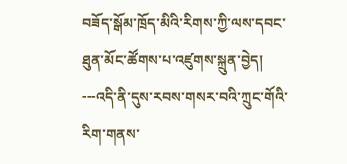བཟོད་སྒོམ་ཁྲོད་མིའི་རིགས་ཀྱི་ལས་དབང་ཐུན་མོང་ཚོགས་པ་འཛུགས་སྐྲུན་བྱེད།
---འདི་ནི་དུས་རབས་གསར་བའི་ཀྲུང་གོའི་རིག་གནས་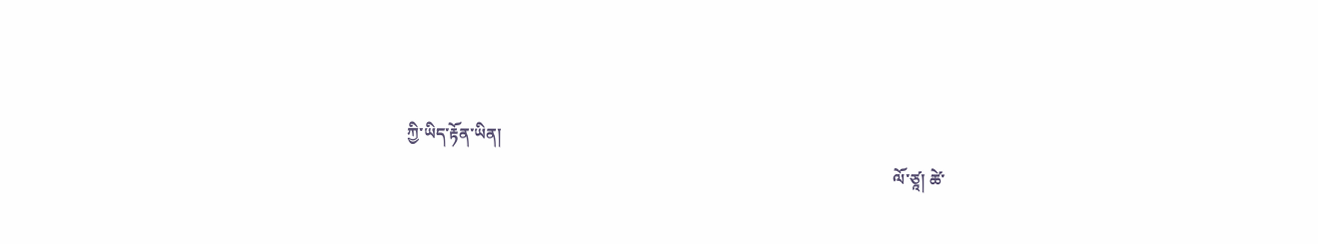ཀྱི་ཡིད་རྟོན་ཡིན།
                                                                                                                     ལོ་ཙཱ། ཚེ་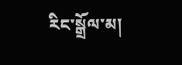རིང་སྒྲོལ་མ།